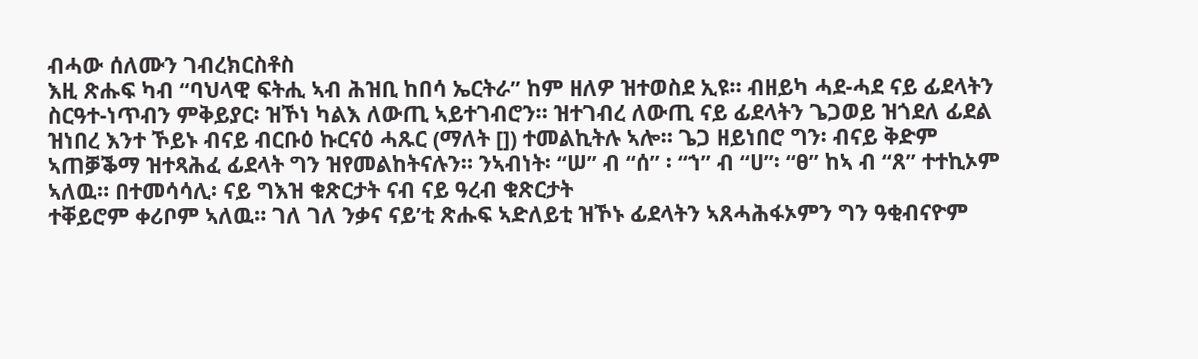ብሓው ሰለሙን ገብረክርስቶስ
እዚ ጽሑፍ ካብ “ባህላዊ ፍትሒ ኣብ ሕዝቢ ከበሳ ኤርትራ” ከም ዘለዎ ዝተወስደ ኢዩ። ብዘይካ ሓደ-ሓደ ናይ ፊደላትን ስርዓተ-ነጥብን ምቅይያር፡ ዝኾነ ካልእ ለውጢ ኣይተገብሮን። ዝተገብረ ለውጢ ናይ ፊደላትን ጌጋወይ ዝጎደለ ፊደል ዝነበረ እንተ ኾይኑ ብናይ ብርቡዕ ኩርናዕ ሓጹር (ማለት []) ተመልኪትሉ ኣሎ። ጌጋ ዘይነበሮ ግን፡ ብናይ ቅድም ኣጠቓቕማ ዝተጻሕፈ ፊደላት ግን ዝየመልከትናሉን። ንኣብነት፡ “ሠ” ብ “ሰ” ፡ “ኀ” ብ “ሀ”፡ “ፀ” ከኣ ብ “ጸ” ተተኪኦም ኣለዉ። በተመሳሳሊ፡ ናይ ግእዝ ቁጽርታት ናብ ናይ ዓረብ ቁጽርታት
ተቐይሮም ቀሪቦም ኣለዉ። ገለ ገለ ንቃና ናይ’ቲ ጽሑፍ ኣድለይቲ ዝኾኑ ፊደላትን ኣጸሓሕፋኦምን ግን ዓቂብናዮም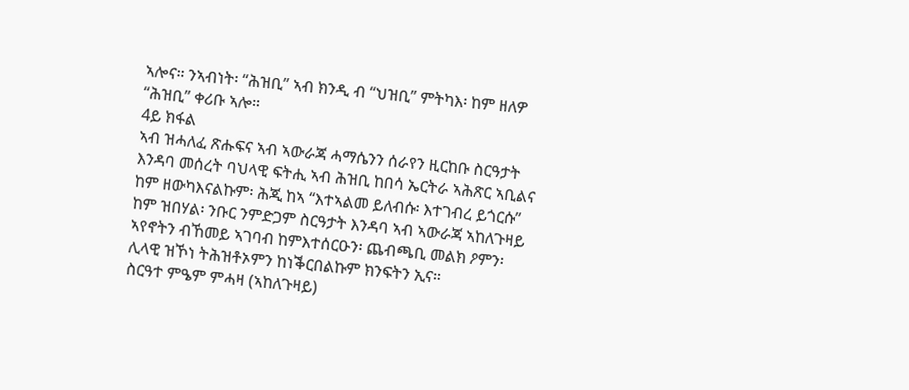ኣሎና። ንኣብነት፡ “ሕዝቢ” ኣብ ክንዲ ብ “ህዝቢ” ምትካእ፡ ከም ዘለዎ “ሕዝቢ” ቀሪቡ ኣሎ።
4ይ ክፋል
ኣብ ዝሓለፈ ጽሑፍና ኣብ ኣውራጃ ሓማሴንን ሰራየን ዚርከቡ ስርዓታት እንዳባ መሰረት ባህላዊ ፍትሒ ኣብ ሕዝቢ ከበሳ ኤርትራ ኣሕጽር ኣቢልና ከም ዘውካእናልኩም፡ ሕጂ ከኣ “እተኣልመ ይለብሱ፡ እተገብረ ይጎርሱ” ከም ዝበሃል፡ ንቡር ንምድጋም ስርዓታት እንዳባ ኣብ ኣውራጃ ኣከለጉዛይ ኣየኖትን ብኸመይ ኣገባብ ከምእተሰርዑን፡ ጨብጫቢ መልክ ዖምን፡ ሊላዊ ዝኾነ ትሕዝቶኦምን ከነቕርበልኩም ክንፍትን ኢና።
ስርዓተ ምዔም ምሓዛ (ኣከለጉዛይ)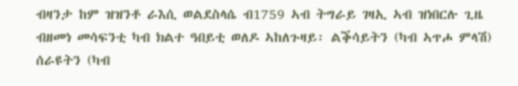ብዛንታ ከም ዝዝንቶ ራእሲ ወልደስላሴ ብ1759 ኣብ ትግራይ ገዛኢ ኣብ ዝነበርሉ ጊዜ ብዘመነ መሳፍንቲ ካብ ክልተ ዓበይቲ ወለዶ ኣከለጉዛይ፡ ልቕሳይትን (ካብ ኣጥሖ ምላሽ) ሰራዩትን (ካብ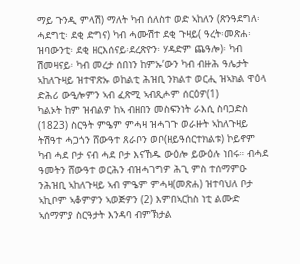ማይ ጉንዲ ምላሽ) ማለት ካብ ሰለስተ ወድ ኣከለን (ጽንዓደግለ፡ሓደግቲ፡ ደቂ ድግና) ካብ ሓሙሽተ ደቂ ጉዛይ( ዓረት፡መጽሐ፡ዝባውንቲ፡ ደቂ ዘርእሰናይ፡ደረጽዮን፡ ሃዳድም ጨዓሎ)፡ ካብ ሽመዛናይ፡ ካብ መረታ ሰበነን ከምኡ’ውን ካብ ብዙሕ ዓሌታት ኣከለጉዛይ ዝተዋጽኡ ወከልቲ ሕዝቢ ንክልተ ወርሒ ዝኣክል ዋዕላ ድሕሪ ውዒሎምን ኣብ ፈጽሚ ኣብጺሖም ሰርዕዎ(1)
ካልኦት ከም ዝብልዎ ከኣ ብዘበን መስፍንነት ራእሲ ስባጋድስ (1823) ስርዓት ምዔም ምሓዛ ዝሓገጉ ወራዙት ኣከለጉዛይ ትሽዓተ ሓጋጎን ሸውዓተ ጸራቦን ወቦ(ዘይዓሰርተክልቱ) ኮይኖም ካብ ሓደ ቦታ ናብ ሓደ ቦታ እናኸዱ ውዕሎ ይውዕሉ ነበሩ። ብሓደ ዓመትን ሸውዓተ ወርሕን ብዝሓገግዎ ሕጊ ምስ ተሰማምዑ ንሕዝቢ ኣከለጉዛይ ኣብ ምዔም ምሓዛ(መጽሐ) ዝተባህለ ቦታ ኣኪቦም ኣቆምዎን ኣወጅዎን (2) እምበኣርከስ ነቲ ልሙድ ኣሰማምያ ስርዓታት እንዳባ ብምኽታል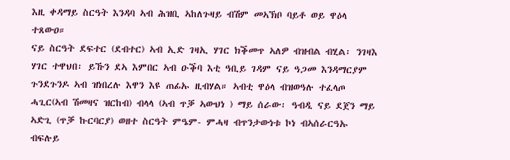እዚ ቀዳማይ ስርዓት እንዳባ ኣብ ሕዝቢ ኣከለጉዛይ ብሽም መኣኽቦ ባይቶ ወይ ዋዕላ ተጸውዐ።
ናይ ስርዓት ደፍተር (ደብተር) ኣብ ኢድ ገዛኢ ሃገር ክቕመጥ ኣለዎ ብዝብል ብሂል፡ ንገዛእ ሃገር ተዋህበ፡ ይኹን ደኣ እምበር ኣብ ዑቕባ እቲ ዓቢይ ገዳም ናይ ዓጋመ እንዳማርያም ጉንደጉንዶ ኣብ ዝነበረሉ እዋን እዩ ጠፊኡ ዚብሃል። ኣብቲ ዋዕላ ብዝወዓሉ ተፈላጦ ሓጊር(ኣብ ሽመዛና ዝርከብ) ብላላ (ኣብ ጥቓ ኣውህነ ) ማይ ሰራው፡ ዓብዲ ናይ ደጀን ማይ ኣድጊ (ጥቓ ኩርባርያ) ወዘተ ስርዓት ምዔም- ምሓዛ ብጥንታውነቱ ኮነ ብኣሰራርዓኡ ብፍሉይ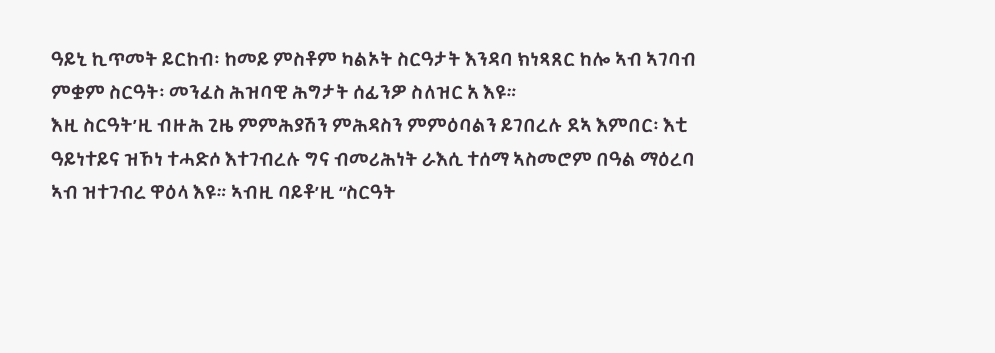ዓይኒ ኪጥመት ይርከብ፡ ከመይ ምስቶም ካልኦት ስርዓታት እንዳባ ክነጻጸር ከሎ ኣብ ኣገባብ ምቋም ስርዓት፡ መንፈስ ሕዝባዊ ሕግታት ሰፊንዎ ስለዝር አ እዩ።
እዚ ስርዓት’ዚ ብዙሕ ጊዜ ምምሕያሽን ምሕዳስን ምምዕባልን ይገበረሉ ደኣ እምበር፡ እቲ ዓይነተይና ዝኾነ ተሓድሶ እተገብረሉ ግና ብመሪሕነት ራእሲ ተሰማ ኣስመሮም በዓል ማዕረባ ኣብ ዝተገብረ ዋዕላ እዩ። ኣብዚ ባይቶ’ዚ “ስርዓት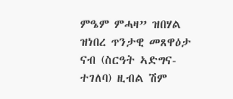ምዔም ምሓዛ” ዝበሃል ዝነበረ ጥንታዊ መጸዋዕታ ናብ (ስርዓት ኣድግና-ተገለባ) ዚብል ሽም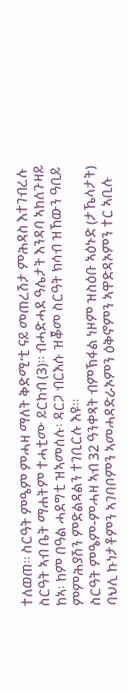ተለወጠ። ስርዓት ምዔም ምሓዛ ማለት ቅድሚ’ቲ ናይ መጠረሽታ ምሕዳስ እተገብረሉ ስርዓት ኣብ ቤት ማሐትም ተሓቲሙ ይርከብ (3)። ብሓድሓደ ዓሌታት እንዳባ ኣከለጉዛይ ከኣ፡ ከም በዓል ሓደግቲ ዝኣመሰሉ፡ ዳርጋ ብርእሱ ዝቖመ ስርዓት ክሳብ ዝኸውን ዓቢይ ምምሕያሽን ምድልዳልን ተገቢርሉ እዩ።
ስርዓት ምዔም-ምሓዛ ኣብ 32 ዓንቀጻት ብምኽፋል ነዞም ዝስዕቡ ኣዕኑድ (ታኼላታት) ባህሊ ኩነታቶምን ኣገባቦምን ኣመሓዳድራኦምን ዕቅኖምን ኣዋድዳኦምን ተር ኣቢሉ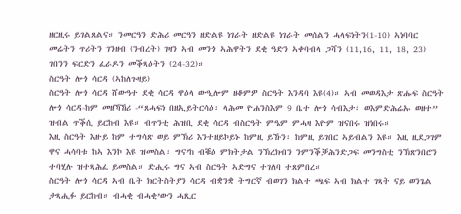ዘርዚሩ ይገልጸልና። ንመርዓን ድሕሪ መርዓን ዘድልዩ ነገራት ዘድልዩ ነገራት መሰልን ሓላፍነትን(1-10) ኣነባባር መሬትን ጥሪትን ገንዘብ (ንብረት) ገዛን ኣብ መንጎ ኣሕዋትን ደቂ ዓድን ኣቀባብላ ጋሻን (11,16, 11, 18, 23) ገበንን ፍርድን ፈራዶን መቕጻዕትን (24-32)።
ስርዓት ሎጎ ሳርዳ (ኣከለጉዛይ)
ስርዓት ሎጎ ሳርዳ ሸውዓተ ደቂ ሳርዳ ዋዕላ ውዒሎም ዘቆምዎ ስርዓት እንዳባ እዩ(4)። ኣብ መወዳእታ ጽሑፍ ስርዓት ሎጎ ሳርዳ-ከም መዘኻኸሪ -“ጸሓፍነ በዘኢይትርሳዕ፡ ላሕመ ዮሐንስእም 9 ቤተ ሎጎ ሳብእታ፡ ወእምድሕሬኡ ወዘተ” ዝብል ጥቕሲ ይርከብ እዩ። ብጥንቲ ሕዝቢ ደቂ ሳርዳ ብስርዓት ምዔም ምሓዛ እዮም ዝናበሩ ዝነበሩ።
እዚ ስርዓት እዙይ ከም ተግሳጽ ወይ ምኽሪ እንተዘይኮይኑ ከምዚ ይኹን፡ ከምዚ ይገበር ኣይብልን እዩ። እዚ ዚደጋገም ዋና ሓሳባቱ ከኣ እንኮ እዩ ዝመስል፡ ግና’ከ ብቑዕ ምክትታል ንኽረክብን ንምንቕቓሕንድጋፍ መንግስቲ ንኽጽንበሮን ተባሂሉ ዝተጻሕፈ ይመስል። ድሒሩ ግና ኣብ ስርዓት ኣድግና ተገለባ ተጸምበረ።
ስርዓት ሎጎ ሳርዳ ኣብ ቤት ክርትስትያን ሳርዳ ብቋንቋ ትግርኛ ብወገን ክልተ ጫፍ ኣብ ክልተ ገጻት ናይ ወንጌል ታጻሒፉ ይርከብ። ብሓቂ ብሓቂ’ውን ሓጺር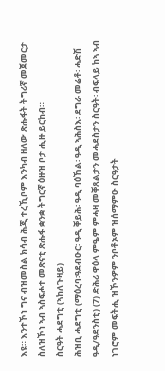እዩ። እንተኾነ ግና ብዝመስል ክሳብ ሕጂ ተረኺቦም እንካብ ዘለው ጽሑፋት ትግሪኛ መጀመርታ ስለዝኾነ ኣብ ኣስፍሖተ መጽናቲ ጽሑፋ ቋንቋ ትግርኛ ዕዙዝ ቦታ ሒዙ ይርከብ።
ስርዓት ሓደግቲ (ኣከለጉዛይ)
ሕዝቢ ሓደግቲ (ማዕረባ፡ዓደብዑር፡ ዓዲ ቐይሕ፡ ዓዲ ባዕኸል፡ ዓዲ ኣሕስእ፡ ደግራ መሬቶ፡ ሓድሽ ዓዲ/ዓደንስቲ) (7) ድሕሪ ዋዕላ ምዔም ምሓዛ መቐጸልታን መሓደስታን ስርዓት፡ ብፍላይ ከኣ ኣብ ነገሮም መፍትሒ ዝኾንዎም ንቦቶኦም ዝሰማምዑ ስርዓታት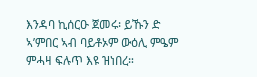እንዳባ ኪሰርዑ ጀመሩ፡ ይኹን ድ ኣ’ምበር ኣብ ባይቶኦም ውዕሊ ምዔም ምሓዛ ፍሉጥ እዩ ዝነበረ።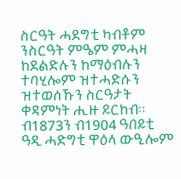ስርዓት ሓደግቲ ካብቶም ንስርዓት ምዔም ምሓዛ ከደልድሉን ከማዕብሉን ተባሂሎም ዝተሓድሱን ዝተወሰኹን ስርዓታት ቀዳምነት ሒዙ ይርከብ። ብ1873ን ብ1904 ዓበይቲ ዓዲ ሓድግቲ ዋዕላ ውዒሎም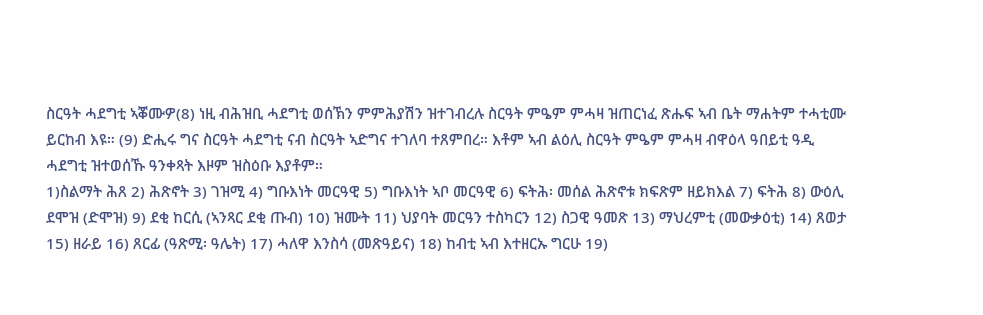ስርዓት ሓደግቲ ኣቖሙዎ(8) ነዚ ብሕዝቢ ሓደግቲ ወሰኽን ምምሕያሽን ዝተገብረሉ ስርዓት ምዔም ምሓዛ ዝጠርነፈ ጽሑፍ ኣብ ቤት ማሐትም ተሓቲሙ ይርከብ እዩ። (9) ድሒሩ ግና ስርዓት ሓደግቲ ናብ ስርዓት ኣድግና ተገለባ ተጸምበረ። እቶም ኣብ ልዕሊ ስርዓት ምዔም ምሓዛ ብዋዕላ ዓበይቲ ዓዲ ሓደግቲ ዝተወሰኹ ዓንቀጻት እዞም ዝስዕቡ እያቶም።
1)ስልማት ሕጸ 2) ሕጽኖት 3) ገዝሚ 4) ግቡእነት መርዓዊ 5) ግቡእነት ኣቦ መርዓዊ 6) ፍትሕ፡ መሰል ሕጽኖቱ ክፍጽም ዘይክእል 7) ፍትሕ 8) ውዕሊ ደሞዝ (ድሞዝ) 9) ደቂ ከርሲ (ኣንጻር ደቂ ጡብ) 10) ዝሙት 11) ህያባት መርዓን ተስካርን 12) ስጋዊ ዓመጽ 13) ማህረምቲ (መውቃዕቲ) 14) ጸወታ 15) ዘራይ 16) ጸርፊ (ዓጽሚ፡ ዓሌት) 17) ሓለዋ እንስሳ (መጽዓይና) 18) ከብቲ ኣብ እተዘርኡ ግርሁ 19)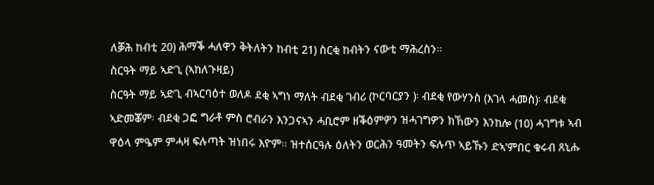ለቓሕ ከብቲ 20) ሕማቕ ሓለዋን ቅትለትን ከብቲ 21) ስርቂ ከብትን ናውቲ ማሕረስን።
ስርዓት ማይ ኣድጊ (ኣከለጉዛይ)
ስርዓት ማይ ኣድጊ ብኣርባዕተ ወለዶ ደቂ ኣግነ ማለት ብደቂ ገብሪ (ኮርባርያን )፡ ብደቂ የውሃንስ (እገላ ሓመስ)፡ ብደቂ ኣድመቖም፡ ብደቂ ጋፎ ግራቶ ምስ ሮብራን እንጋናኣን ሓቢሮም ዘቕዕምዎን ዝሓገግዎን ክኸውን እንከሎ (10) ሓገግቱ ኣብ ዋዕላ ምዔም ምሓዛ ፍሉጣት ዝነበሩ እዮም። ዝተሰርዓሉ ዕለትን ወርሕን ዓመትን ፍሉጥ ኣይኹን ድኣ’ምበር ቁሩብ ጸኒሑ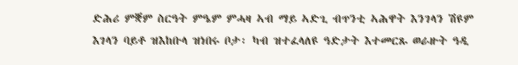ድሕሪ ምቛም ስርዓት ምዔም ምሓዛ ኣብ ማይ ኣድጊ ብጥንቲ ኣሕዋት እንገላን ሽዩም እገላን ባይቶ ዝእከቡላ ዝነበሩ ቦታ፡ ካብ ዝተፈላለዩ ዓድታት እተመርጹ ወራዙት ዓዲ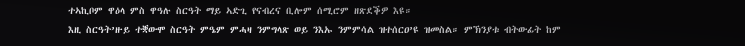ተኣኪቦም ዋዕላ ምስ ዋዓሉ ስርዓት ማይ ኣድጊ የናብረና ቢሎም ሰሚሮም ዘጽደቕዎ እዩ።
እዚ ስርዓት’ዙይ ተቛውሞ ስርዓት ምዔም ምሓዛ ንምግላጽ ወይ ንእኡ ንምምሳል ዝተሰርዐ’ዩ ዝመስል። ምኽንያቱ ብትውፊት ከም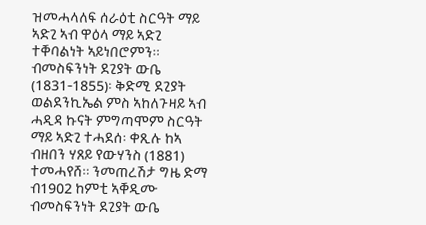ዝመሓላለፍ ሰራዕቲ ስርዓት ማይ ኣድጊ ኣብ ዋዕላ ማይ ኣድጊ ተቐባልነት ኣይነበሮምን።
ብመስፍንነት ደጊያት ውቤ (1831-1855)፡ ቅድሚ ደጊያት ወልደንኪኤል ምስ ኣከለጉዛይ ኣብ ሓዲዳ ኩናት ምግጣሞም ስርዓት ማይ ኣድጊ ተሓደሰ፡ ቀጺሉ ከኣ ብዘበን ሃጸይ የውሃንስ (1881) ተመሓየሸ። ንመጠረሽታ ግዜ ድማ ብ1902 ከምቲ ኣቐዲሙ ብመስፍንነት ደጊያት ውቤ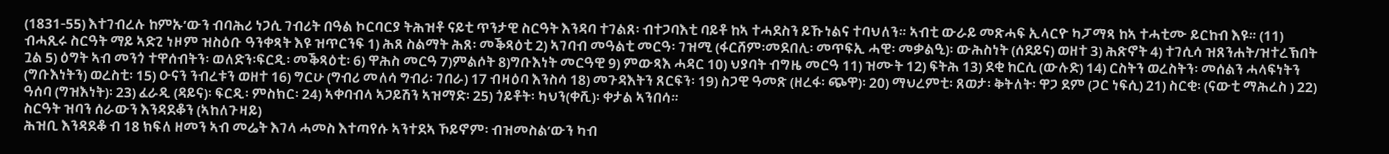(1831-55) እተገብረሉ ከምኡ’ውን ብባሕሪ ነጋሲ ገብሪት በዓል ኮርባርያ ትሕዝቶ ናይቲ ጥንታዊ ስርዓት እንዳባ ተገልጸ፡ ብተጋባእቲ ባይቶ ከኣ ተሓደስን ይኹነልና ተባህለን። ኣብቲ ውራይ መጽሓፍ ኢላርዮ ካፓማጻ ከኣ ተሓቲሙ ይርከብ እዩ። (11)
ብሓጺሩ ስርዓት ማይ ኣድጊ ነዞም ዝስዕቡ ዓንቀጻት እዩ ዝጥርንፍ 1) ሕጸ ስልማት ሕጸ፡ መቕጻዕቲ 2) ኣገባብ መዓልቲ መርዓ፡ ገዝሚ (ፋርሸም፡መደበሊ፡ መጥፍኢ ሓዊ፡ መቃልዒ)፡ ውሕስነት (ሰደይና) ወዘተ 3) ሕጽኖት 4) ተገሲሳ ዝጸንሐት/ዝተረኽበት ጓል 5) ዕግት ኣብ መንጎ ተዋሰብትን፡ ወለድን፡ፍርዲ፡ መቕጻዕቲ፡ 6) ዋሕስ መርዓ 7)ምልሶት 8)ግቡእነት መርዓዊ 9) ምውጻእ ሓዳር 10) ህያባት ብግዜ መርዓ 11) ዝሙት 12) ፍትሕ 13) ደቂ ከርሲ (ውሉድ) 14) ርስትን ወረስትን፡ መሰልን ሓላፍነትን (ግቡእነትን) ወረስቲ፡ 15) ዑናን ንብረቱን ወዘተ 16) ግርሁ (ግብሪ መለሳ ግብሪ፡ ገበራ) 17 ብዛዕባ እንስሳ 18) መጉዳእትን ጸርፍን፡ 19) ስጋዊ ዓመጽ (ዘረፋ፡ ጭዋ)፡ 20) ማህረምቲ፡ ጸወታ፡ ቅትለት፡ ዋጋ ደም (ጋር ነፍሲ) 21) ስርቂ፡ (ናውቲ ማሕረስ ) 22) ዓሰባ (ግዝእነት)፡ 23) ፈራዲ (ዳይና)፡ ፍርዲ፡ ምስክር፡ 24) ኣቀባብላ ኣጋይሽን ኣዝማድ፡ 25) ጎይቶት፡ ካህን(ቀሺ)፡ ቀታል ኣንበሳ።
ስርዓት ዝባን ሰራውን እንዳደቆን (ኣከለጉዛይ)
ሕዝቢ እንዳደቆ ብ 18 ክፍለ ዘመን ኣብ መሬት እገላ ሓመስ እተጣየሱ ኣንተደኣ ኾይኖም፡ ብዝመስል’ውን ካብ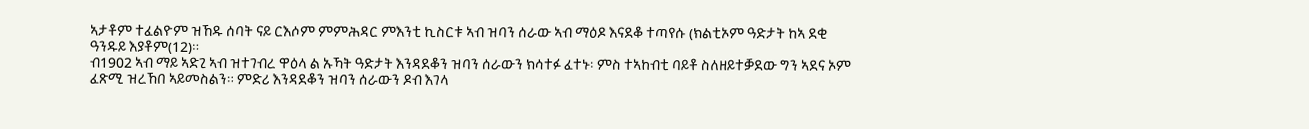ኣታቶም ተፈልዮም ዝኸዱ ሰባት ናይ ርእሶም ምምሕዳር ምእንቲ ኪስርቱ ኣብ ዝባን ሰራው ኣብ ማዕዶ እናደቆ ተጣየሱ (ክልቲኦም ዓድታት ከኣ ደቂ ዓንዱይ እያቶም(12)።
ብ1902 ኣብ ማይ ኣድጊ ኣብ ዝተገብረ ዋዕላ ል ኡኻት ዓድታት እንዳደቆን ዝባን ሰራውን ክሳተፉ ፈተኑ፡ ምስ ተኣከብቲ ባይቶ ስለዘይተቓደው ግን ኣደና ኦም ፈጽሚ ዝረኸበ ኣይመስልን። ምድሪ እንዳደቆን ዝባን ሰራውን ዶብ እገላ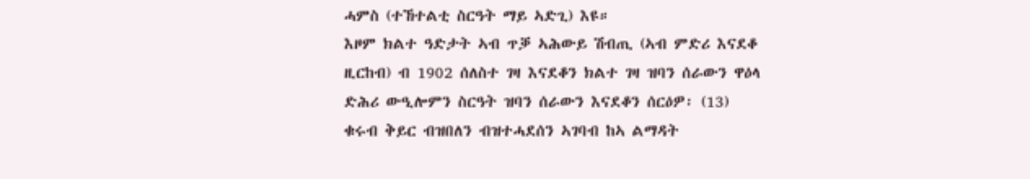ሓምስ (ተኸተልቲ ስርዓት ማይ ኣድጊ) እዩ።
እዞም ክልተ ዓድታት ኣብ ጥቓ ኣሕውይ ሽብጢ (ኣብ ምድሪ እናደቆ ዚርከብ) ብ 1902 ሰለስተ ገዛ እናደቆን ክልተ ገዛ ዝባን ሰራውን ዋዕላ ድሕሪ ውዒሎምን ስርዓት ዝባን ሰራውን እናደቆን ሰርዕዎ፡ (13) ቁሩብ ቅይር ብዝበለን ብዝተሓደሰን ኣገባብ ከኣ ልማዳት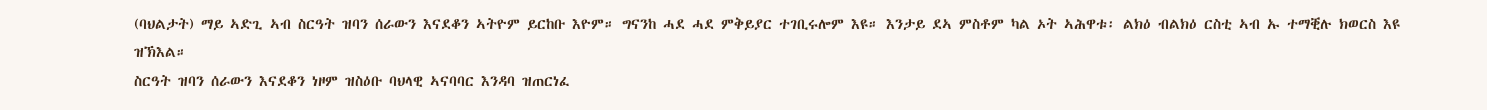(ባህልታት) ማይ ኣድጊ ኣብ ስርዓት ዝባን ሰራውን እናደቆን ኣትዮም ይርከቡ እዮም። ግናንከ ሓደ ሓደ ምቅይያር ተገቢሩሎም እዩ። እንታይ ደኣ ምስቶም ካል ኦት ኣሕዋቱ፡ ልክዕ ብልክዕ ርስቲ ኣብ ኡ ተማቒሉ ክወርስ እዩ ዝኽእል።
ስርዓት ዝባን ሰራውን እናደቆን ነዞም ዝስዕቡ ባህላዊ ኣናባባር እንዳባ ዝጠርነፈ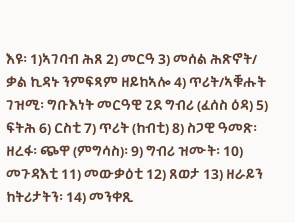እዩ፡ 1)ኣገባብ ሕጸ 2) መርዓ 3) መሰል ሕጽኖት/ ቃል ኪዳኑ ንምፍጻም ዘይከኣሎ 4) ጥሪት/ኣቑሑት ገዝሚ፡ ግቡእነት መርዓዊ ጊደ ግብሪ (ፈሰስ ዕዳ) 5) ፍትሕ 6) ርስቲ 7) ጥሪት (ከብቲ) 8) ስጋዊ ዓመጽ፡ዘረፋ፡ ጭዋ (ምግሳስ)፡ 9) ግብሪ ዝሙት፡ 10) መጉዳእቲ 11) መውቃዕቲ 12) ጸወታ 13) ዘራይን ከትሪታትን፡ 14) መንቀጺ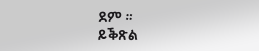ደም ።
ይቕጽል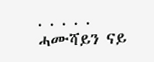. . . . .
ሓሙሻይን ናይ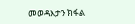መወዳእታን ክፋል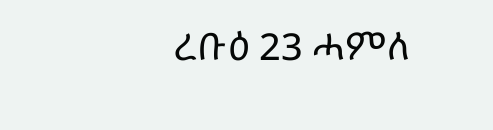ረቡዕ 23 ሓምለ